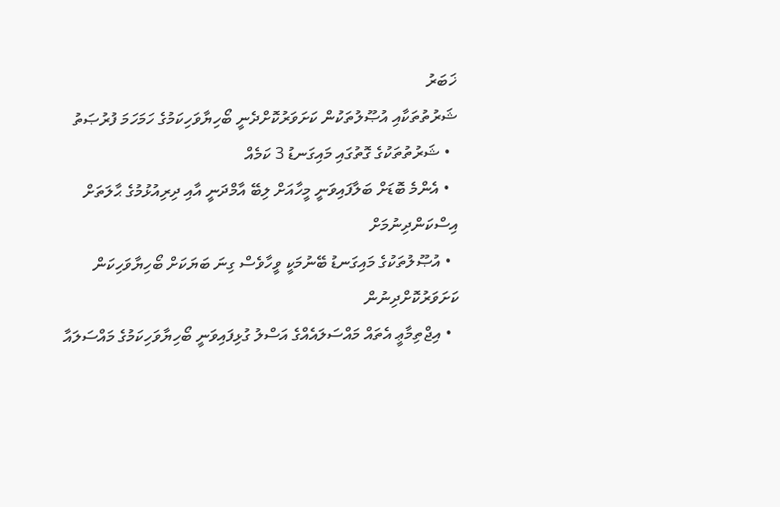ޚަބަރު
ޝަރުތުތަކާއި އުޞޫލުތަކުން ކަށަވަރުކޮށްދެނީ ބޯހިޔާވަހިކަމުގެ ހަމަހަމަ ފުރުޞަތު
  • ޝަރުތުތަކުގެ ގޮތުގައި މައިގަނޑު 3 ކަމެއް
  • އެންމެ ބޮޑަށް ބަލާފައިވަނީ މީހާއަށް ލިބޭ އާމްދަނީ އާއި ދިރިއުޅުމުގެ ޙާލަތަށް އިސްކަންދިނުމަށް
  • އުޞޫލުތަކުގެ މައިގަނޑު ބޭނުމަކީ ވީހާވެސް ގިނަ ބަޔަކަށް ބޯހިޔާވަހިކަން ކަށަވަރުކޮށްދިނުން
  • އިޖްތިމާޢީ އެތައް މައްސަލައެއްގެ އަސްލު ގުޅިފައިވަނީ ބޯހިޔާވަހިކަމުގެ މައްސަލައާ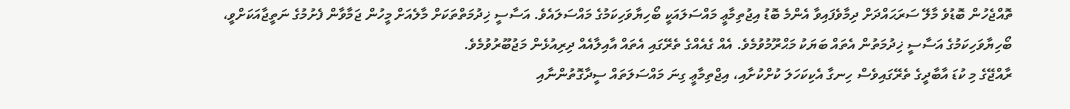ތޮއްޖެހުން ބޮޑުވެ މާލޭ ސަރަޙައްދަށް ދިމާވެފައިވާ އެންމެ ބޮޑު އިޖުތިމާޢީ މައްސަލައަކީ ބޯހިޔާވަހިކަމުގެ މައްސަލައެވެ. އަސާސީ ޚިދުމަތްތަކަށް މާލެއަށް މީހުން ޖަމާވާން ފެށުމުގެ ނަތީޖާއަކަށްވީ، ބޯހިޔާވަހިކަމުގެ އަސާސީ ޚިދުމަތުން އެތައް ބަޔަކު މަޙްރޫމުވުމެވެ. އެއް ގެއެއްގެ ތެރޭގައި އެތައް އާއިލާއެއް ދިރިއުޅެން މަޖުބޫރުވުމެވެ.
ރާއްޖޭގެ މި ކުޑަ އާބާދީގެ ތެރޭގައިވެސް ހިނގާ އެކިކަހަލަ ކުށްކުށާއި، އިޖްތިމާޢީ ގިނަ މައްސަލަތައް ސީދާގޮތުންނާއި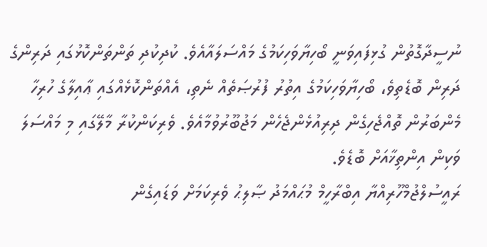ނުސީދާގޮތުން ގުޅިފައިވަނީ ބޯހިޔާވަހިކަމުގެ މައްސަލައާއެވެ. ކުދިކުދި ތަންތަންކޮޅުގައި ދަރިންގެ ދަރިން ބޮޑެތިވެ، ބޯހިޔާވަހިކަމުގެ އިތުރު ފުރުޞަތެއް ނެތި، އެއްތަންކޮޅެއްގައި ޢާއިލާގެ ހުރިހާ މެންބަރުން ތޮއްޖެހިގެން ދިރިއުޅެންޖެހެން މަޖުބޫރުވުމާއެވެ. ވެރިކަންކުރާ މާލޭގައި މި މައްސަލަ ވަކިން އިންތިޚާއަށް ބޮޑެވެ.
ރައީސުލްޖުމްހޫރިއްޔާ އިބްރާހީމް މުޙައްމަދު ޞާލިޙު ވެރިކަމަށް ވަޑައިގެން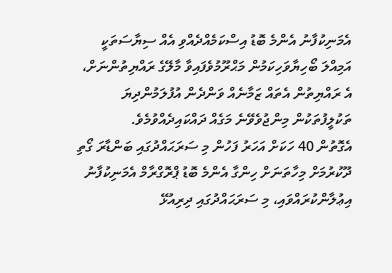އެމަނިކުފާނު އެންމެ ބޮޑު އިސްކަމެއްދެއްވި އެއް ސިޔާސަތަކީ އަމިއްލަ ބޯހިޔާވަހިކަމުން މަޙްރޫމުވެފައިވާ މާލޭގެ ރައްޔިތުންނަށް، އެ ރައްޔިތުން އެތައް ޒަމާނެއް ވަންދެން އުފުލަމުންދިޔަ ތަކުލީފުތަކުން މިންޖުވެވޭނެ މަގެއް ދައްކައިދެއްވުމެވެ.
އެގޮތުން 40 ހަކަށް އަހަރު ފަހުން މި ސަރަޙައްދުގައި ބަންޑާރަ ގޯތި ދޫކުރުމަށް މިހާތަނަށް ހިންގާ އެންމެ ބޮޑު ޕްރޮގްރާމް އެމަނިކުފާނު އިޢުލާންކުރައްވައި، މި ސަރަޙައްދުގައި ދިރިއުޅޭ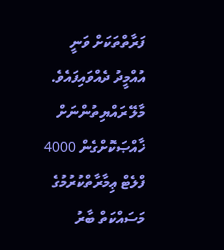ފަރާތްތަކަށް ވަނީ އުއްމީދު ދެއްވައިފައެވެ. މާލޭ ރައްޔިތުންނަށް ޚާއްޞަކޮށްގެން 4000 ފްލެޓް ޢިމާރާތްކުރުމުގެ މަސައްކަތް ބާރު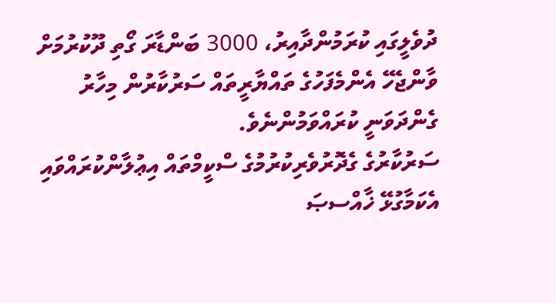ދުވެލީގައި ކުރަމުންދާއިރު، 3000 ބަންޑާރަ ގޯތި ދޫކުރުމަށް ވާންޖެހޭ އެންމެފަހުގެ ތައްޔާރީތައް ސަރުކާރުން މިހާރު ގެންދަވަނީ ކުރައްވަމުންނެވެ.
ސަރުކާރުގެ ގެދޮރުވެރިކުރުމުގެ ސްކީމްތައް އިޢުލާންކުރައްވައި އެކަމާގުޅޭ ޚާއްސޞަ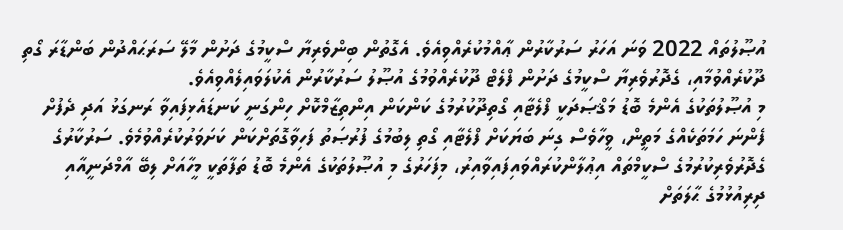އުޞޫލުތައް 2022 ވަނަ އަހަރު ސަރުކާރުން ޢާއްމުކުރެއްވިއެވެ. އެގޮތުން ބިންވެރިޔާ ސްކީމުގެ ދަށުން މާލޭ ސަރަޙައްދުން ބަންޑާރަ ގޯތި ދޫކުރެއްވުމާއި، ގެދޮރުވެރިޔާ ސްކީމުގެ ދަށުން ފްލެޓް ދޫކުރެއްވުމުގެ އުޞޫލު ސަރުކާރުން އެކުލަވައިލެއްވިއެވެ.
މި އުޞޫލުތަކުގެ އެންމެ ބޮޑު މަޤްޞަދަކީ ފްލެޓާއި ގޯތިދޫކުރުމުގެ ކަންކަން އިންތިޒާމްކޮށް ހިންގަނީ ކަނޑައެޅިފައިވާ ރަނގަޅު އަދި ދެފުށް ފެންނަ ހަމަތަކެއްގެ މަތީން، ވީހާވެސް ގިނަ ބަޔަކަށް ފްލެޓާއި ގޯތި ލިބުމުގެ ފުރުޞަތު ފަހިވާގޮތަށްކަން ކަށަވަރުކުރެއްވުމެވެ. ސަރުކާރުގެ ގެދޮރުވެރިކުރުމުގެ ސްކީމްތައް އިޢުލާންކުރައްވައިފައިވާއިރު، މިފަހަރުގެ މި އުޞޫލުތަކުގެ އެންމެ ބޮޑު ތަފާތަކީ މީހާއަށް ލިބޭ އާމްދަނީއާއި ދިރިއުޅުމުގެ ޙާލަތަށް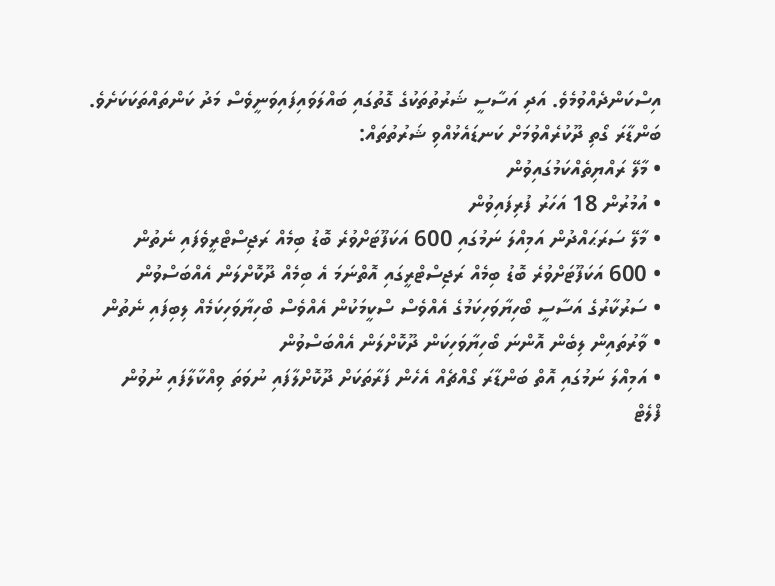އިސްކަންދެއްވުމެވެ. އަދި އަސާސީ ޝަރުތުތަކުގެ ގޮތުގައި ބައްލަވައިފައިވަނީވެސް މަދު ކަންތައްތަކަކަށެވެ.
ބަންޑާރަ ގޯތި ދޫކުރެއްވުމަށް ކަނޑައެޅުއްވި ޝަރުތުތައް:
• މާލޭ ރައްޔިތެއްކަމުގައިވުން
• އުމުރުން 18 އަހަރު ފުރިފައިވުން
• މާލޭ ސަރަޙައްދުން އަމިއްލަ ނަމުގައި 600 އަކަފޫޓަށްވުރެ ބޮޑު ބިމެއް ރަޖިސްޓްރީވެފައި ނެތުން
• 600 އަކަފޫޓަށްވުރެ ބޮޑު ބިމެއް ރަޖިސްޓްރީގައި އޮތްނަމަ އެ ބިމެއް ދޫކޮށްލަން އެއްބަސްވުން
• ސަރުކާރުގެ އަސާސީ ބޯހިޔާވަހިކަމުގެ އެއްވެސް ސްކީމަކުން އެއްވެސް ބޯހިޔާވަހިކަމެއް ލިބިފައި ނެތުން
• ވާރުތައިން ލިބެން އޮންނަ ބޯހިޔާވަހިކަން ދޫކޮށްލަން އެއްބަސްވުން
• އަމިއްލަ ނަމުގައި އޮތް ބަންޑާރަ ގޯއްޗެއް އެހެން ފަރާތަކަށް ދޫކޮށްލާފައި ނުވަތަ ވިއްކާލާފައި ނުވުން
ފްލެޓް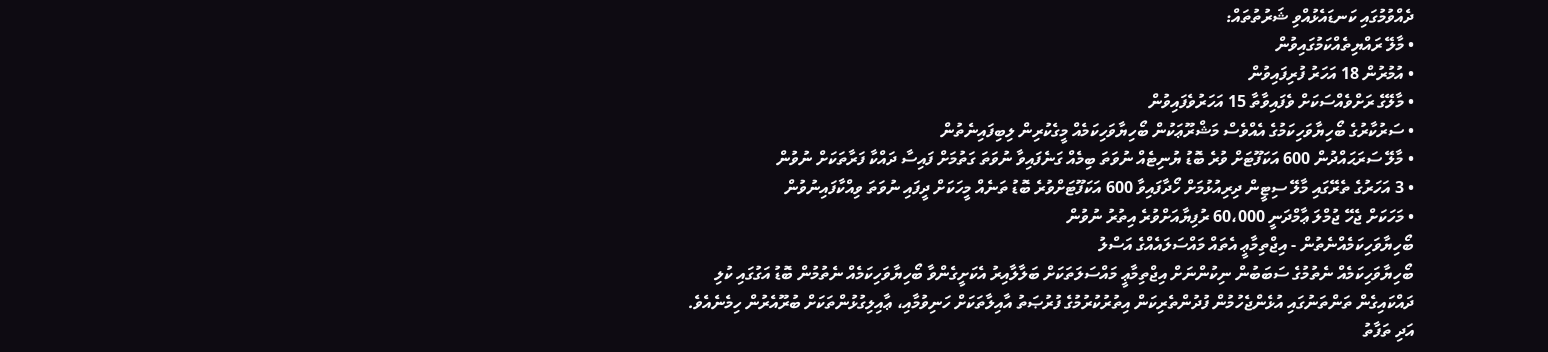ދެއްވުމުގައި ކަނޑައެޅުއްވި ޝަރުތުތައް:
• މާލޭ ރައްޔިތެއްކަމުގައިވުން
• އުމުރުން 18 އަހަރު ފުރިފައިވުން
• މާލޭގެ ރަށްވެއްސަކަށް ވެފައިވާތާ 15 އަހަރުވެފައިވުން
• ސަރުކާރުގެ ބޯހިޔާވަހިކަމުގެ އެއްވެސް މަޝްރޫޢަކުން ބޯހިޔާވަހިކަމެއް މީގެކުރިން ލިބިފައިނެތުން
• މާލޭ ސަރަޙައްދުން 600 އަކަފޫޓަށް ވުރެ ބޮޑު ޔުނިޓެއް ނުވަތަ ބިމެއް ގަނެފައިވާ ނުވަތަ ގަތުމަށް ފައިސާ ދައްކާ ފަރާތަކަށް ނުވުން
• 3 އަހަރުގެ ތެރޭގައި މާލޭ ސިޓީން ދިރިއުޅުމަށް ހޯދާފައިވާ 600 އަކަފޫޓަށްވުރެ ބޮޑު ތަނެއް މީހަކަށް ދީފައި ނުވަތަ ވިއްކާފައިނުވުން
• މަހަކަށް ޖެހޭ ޖުމްލަ ޢާމްދަނީ 60،000 ރުފިޔާއަށްވުރެ އިތުރު ނުވުން
ބޯހިޔާވަހިކަމެއްނެތުން - އިޖްތިމާޢީ އެތައް މައްސަލައެއްގެ އަސްލު
ބޯހިޔާވަހިކަމެއް ނެތުމުގެ ސަބަބުން ނިކުންނަށް އިޖްތިމާޢީ މައްސަލަތަކަށް ބަލާލާއިރު އެކަށީގެންވާ ބޯހިޔާވަހިކަމެއް ނެތުމުން ބޮޑު އަގުގައި ކުލި ދައްކައިގެން ތަންތަނުގައި އުޅެންޖެހުމުން ފުދުންތެރިކަން އިތުރުކުރުމުގެ ފުރުޞަތު އާއިލާތަކަށް ހަނިވުމާއި، ޢާއިލިގުޅުންތަކަށް ބުރޫއެރުން ހިމެނެއެވެ. އަދި ތަފާތު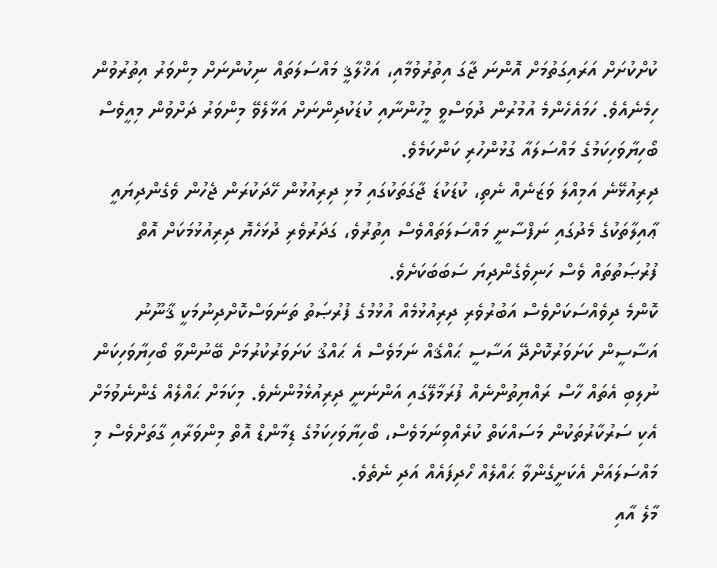ކުށްކުށަށް އަރައިގަތުމަށް އޮންނަ ޖާގަ އިތުރުވުމާއި، އަޚްލާޤީ މައްސަލަތައް ނިކުންނަށް މިންވަރު އިތުރުވުން ހިމެނެއެވެ. ހަމައެހެންމެ އުމުރުން ދުވަސްވީ މީހުންނާއި ކުޑަކުދިންނަށް އަޅާލެވޭ މިންވަރު ދަށްވުން މިއީވެސް ބޯހިޔާވަހިކަމުގެ މައްސަލައާ ގުޅުންހުރި ކަންކަމެވެ.
ދިރިއުޅޭނެ އަމިއްލަ ވަޒަނެއް ނެތި، ކުޑަކުޑަ ޖާގަތަކުގައި މުޅި ދިރިއުޅުން ހޭދަކުރަން ޖެހުން ވެގެންދިޔައީ ޢާއިލާތަކުގެ މެދުގައި ނަފްސާނީ މައްސަލަތައްވެސް އިތުރުވެ، ގަދަރުވެރި ދުޅަހެޔޮ ދިރިއުޅުމަކަށް އޮތް ފުރުޞަތުތައް ވެސް ހަނިވެގެންދިޔަ ސަބަބަކަށެވެ.
ކޮންމެ ދިވެއްސަކަށްވެސް އަބުރުވެރި ދިރިއުޅުމެއް އުޅުމުގެ ފުރުޞަތު ތަނަވަސްކޮށްދިނުމަކީ ޤާނޫނު އަސާސީން ކަށަވަރުކޮށްދޭ އަސާސީ ޙައްޤެއް ނަމަވެސް އެ ޙައްޤު ކަށަވަރުކުރުމަށް ބޭނުންވާ ބޯހިޔާވަހިކަން ނުލިބި އެތައް ހާސް ރައްޔިތުންނެއް ފުރަމާލޭގައި އަންނަނީ ދިރިއުޅެމުންނެވެ. މިކަމަށް ޙައްލެއް ގެންނެވުމަށް އެކި ސަރުކާރުތަކުން މަސައްކަތް ކުރެއްވިނަމަވެސް، ބޯހިޔާވަހިކަމުގެ ޑިމާންޑް އޮތް މިންވަރާއި ގާތަށްވެސް މި މައްސަލައަށް އެކަށީގެންވާ ޙައްލެއް ހޯދިފައެއް އަދި ނެތެވެ.
މާލެ އާއި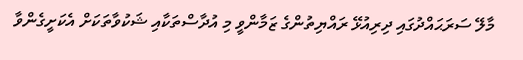މާލޭ ސަރަޙައްދުގައި ދިރިއުޅޭ ރައްޔިތުންގެ ޒަމާންވީ މި އުދާސްތަކާއި ޝަކުވާތަކަށް އެކަށީގެންވާ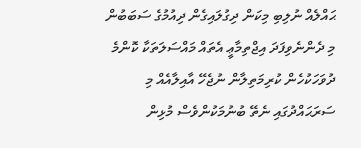ޙައްލެއް ނުލިބި މިކަން ދިގުލައިގެން ދިއުމުގެ ސަބަބުން މި ދެންނެވިފަދަ އިޖްތިމާޢީ އެތައް މައްސަލަތަކާ ކޮންމެ ދުވަހަކުހެން ކުރިމަތިލާން ނުޖެހޭ އާއިލާއެއް މި ސަރަޙައްދުގައި ނެތޭ ބުނުމަކުންވެސް މުޅިން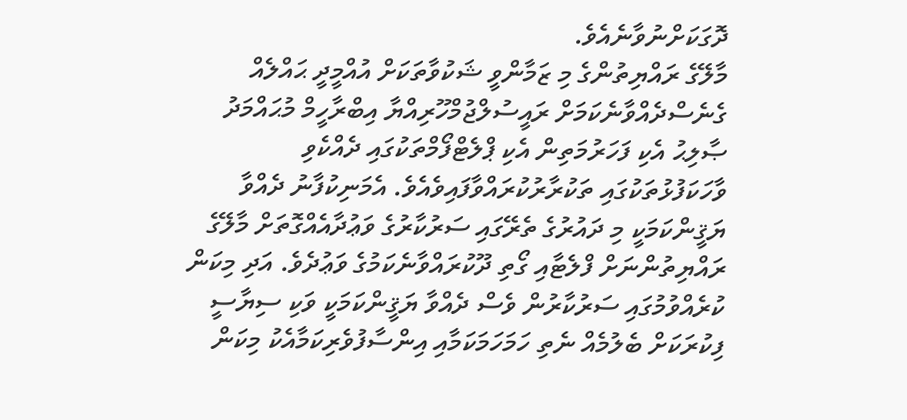ދޮގަކަށްނުވާނެއެވެ.
މާލޭގެ ރައްޔިތުންގެ މި ޒަމާންވީ ޝަކުވާތަކަށް އުއްމީދީ ޙައްލެއް ގެނެސްދެއްވާނެކަމަށް ރައީސުލްޖުމްހޫރިއްޔާ އިބްރާހީމް މުޙައްމަދު ޞާލިޙު އެކި ފަހަރުމަތިން އެކި ޕްލެޓްފޯމްތަކުގައި ދެއްކެވި ވާހަކަފުޅުތަކުގައި ތަކުރާރުކުރައްވާފައިވެއެވެ. އެމަނިކުފާނު ދެއްވާ ޔަޤީންކަމަކީ މި ދައުރުގެ ތެރޭގައި ސަރުކާރުގެ ވަޢުދާއެއްގޮތަށް މާލޭގެ ރައްޔިތުންނަށް ފްލެޓާއި ގޯތި ދޫކުރައްވާނެކަމުގެ ވަޢުދެވެ. އަދި މިކަން ކުރެއްވުމުގައި ސަރުކާރުން ވެސް ދެއްވާ ޔަޤީންކަމަކީ ވަކި ސިޔާސީ ފިކުރަކަށް ބެލުމެއް ނެތި ހަމަހަމަކަމާއި އިންސާފުވެރިކަމާއެކު މިކަން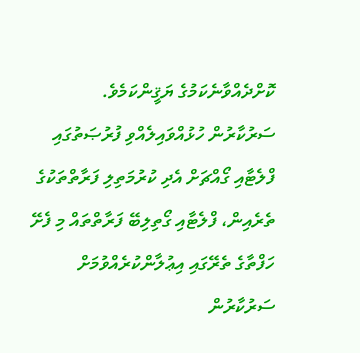ކޮށްދެއްވާނެކަމުގެ ޔަޤީންކަމެވެ.
ސަރުކާރުން ހުޅުއްވައިލެއްވި ފުރުޞަތުގައި ފްލެޓާއި ގޯއްޗަށް އެދި ކުރުމަތިލި ފަރާތްތަކުގެ ތެރެއިން، ފްލެޓާއި ގޯތިލިބޭ ފަރާތްތައް މި ފެށޭ ހަފްތާގެ ތެރޭގައި އިޢުލާންކުރެއްވުމަށް ސަރުކާރުން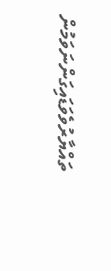ތައްޔާރުވެވަޑައިގަންނަވަމުން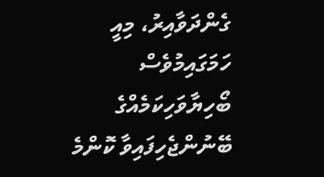ގެންދަވާއިރު، މިއީ ހަމަގައިމުވެސް ބޯހިޔާވަހިކަމެއްގެ ބޭނުންޖެހިފައިވާ ކޮންމެ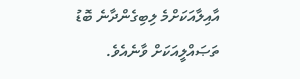އާއިލާއަކަށްމެ ލިބިގެންދާނެ ބޮޑު ތަޞައްލީއަކަށް ވާނެއެވެ.